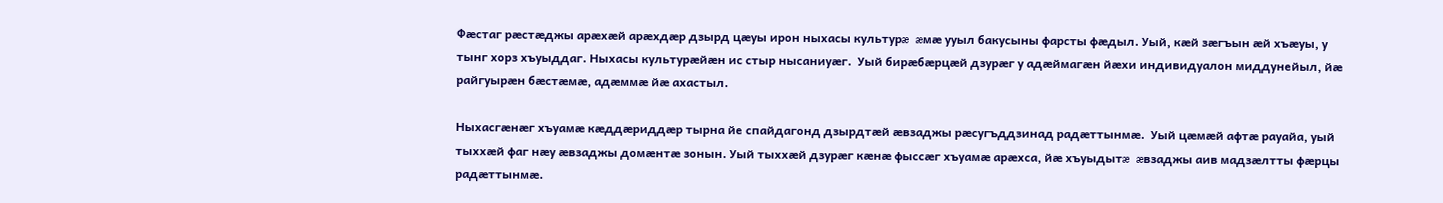Фæстаг рæстæджы арæхæй арæхдæр дзырд цæуы ирон ныхасы культурæ æмæ ууыл бакусыны фарсты фæдыл. Уый, кæй зæгъын æй хъæуы, у тынг хорз хъуыддаг. Ныхасы культурæйæн ис стыр нысаниуæг.  Уый бирæбæрцæй дзурæг у адæймагæн йæхи индивидуалон миддунейыл, йæ райгуырæн бæстæмæ, адæммæ йæ ахастыл.

Ныхасгæнæг хъуамæ кæддæриддæр тырна йе спайдагонд дзырдтæй æвзаджы рæсугъддзинад радæттынмæ.  Уый цæмæй афтæ рауайа, уый тыххæй фаг нæу æвзаджы домæнтæ зонын. Уый тыххæй дзурæг кæнæ фыссæг хъуамæ арæхса, йæ хъуыдытæ æвзаджы аив мадзæлтты фæрцы радæттынмæ.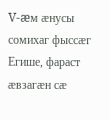V-æм æнусы сомихаг фыссæг Егише, фараст æвзагæн сæ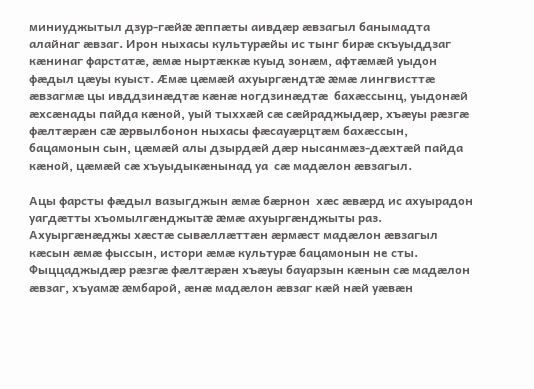миниуджытыл дзур-гæйæ æппæты аивдæр æвзагыл банымадта алайнаг æвзаг. Ирон ныхасы культурæйы ис тынг бирæ скъуыддзаг кæнинаг фарстатæ, æмæ ныртæккæ куыд зонæм, афтæмæй уыдон фæдыл цæуы куыст. Æмæ цæмæй ахуыргæндтæ æмæ лингвисттæ æвзагмæ цы ивддзинæдтæ кæнæ ногдзинæдтæ  бахæссынц, уыдонæй æхсæнады пайда кæной, уый тыххæй сæ сæйраджыдæр, хъæуы рæзгæ фæлтæрæн сæ æрвылбонон ныхасы фæсауæрцтæм бахæссын, бацамонын сын, цæмæй алы дзырдæй дæр нысанмæз-дæхтæй пайда кæной, цæмæй сæ хъуыдыкæнынад уа  сæ мадæлон æвзагыл.

Ацы фарсты фæдыл вазыгджын æмæ бæрнон  хæс æвæрд ис ахуырадон уагдæтты хъомылгæнджытæ æмæ ахуыргæнджыты раз.  Ахуыргæнæджы хæстæ сывæллæттæн æрмæст мадæлон æвзагыл кæсын æмæ фыссын, истори æмæ культурæ бацамонын не сты. Фыццаджыдæр рæзгæ фæлтæрæн хъæуы бауарзын кæнын сæ мадæлон æвзаг, хъуамæ æмбарой, æнæ мадæлон æвзаг кæй нæй уæвæн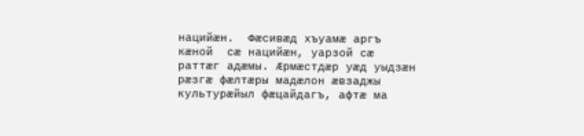нацийæн.  Фæсивæд хъуамæ аргъ кæной  сæ нацийæн, уарзой сæ раттæг адæмы. Æрмæстдæр уæд уыдзæн рæзгæ фæлтæры мадæлон æвзаджы культурæйыл фæцайдагъ, афтæ ма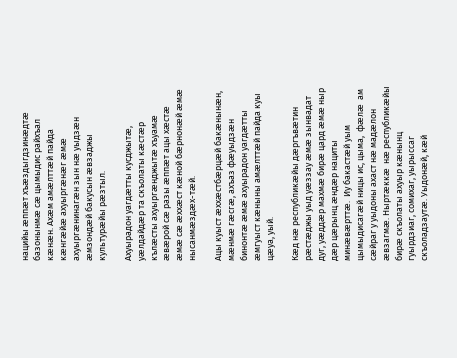нацийы æппæт хъæздыгдзинæдтæ базонынмæ сæ цымыдис райхъал кæнæн. Ахæм амæлттæй пайда кæнгæйæ ахуыргæнæг æмæ ахуыргæнинагæн зын нæ уыдзæн æмзондæй бакусын æвзаджы культурæйы рæзтыл.

Ахуырадон уагдæтты кусджытæ, уæлдайдæр та скъолаты кæстæр кълæсты ахуыргæнджытæ хъуамæ æвæрой сæ разы æппæт ацы хæстæ æмæ сæ æххæст кæной бæрнонæй æмæ нысанмæздæх-тæй.

Ацы куыст æххæстбæрцæй бакæнынæн, мæнмæ гæсгæ, ахъаз фæуыдзæн бинонтæ æмæ ахуырадон уагдæтты æмгуыст кæныны амæлттæй пайда куы цæуа, уый.

Кæд нæ республикæйы дæргъвæтин рæстæджы уыд уæззау æмæ зынвадат дуг, уæддæр махмæ бирæ цард æмæ ныр  дæр цæрынц æндæр нациты минæвæрттæ.  Иу бакастæй уым цымыдисагæй ницы ис, цыма,  фæлæ  ам сæйраг у уыдоны ахаст нæ мадæлон æвзагмæ. Ныртæккæ  нæ республикæйы бирæ скъолаты ахуыр кæнынц гуырдзиаг, сомихаг, уырыссаг скъоладзаутæ. Уыдонæй, кæй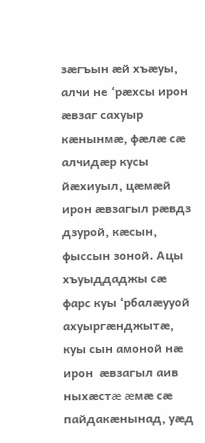зæгъын æй хъæуы, алчи не ‘рæхсы ирон æвзаг сахуыр кæнынмæ, фæлæ сæ алчидæр кусы йæхиуыл, цæмæй ирон æвзагыл рæвдз дзурой, кæсын, фыссын зоной. Ацы хъуыддаджы сæ фарс куы ‘рбалæууой ахуыргæнджытæ, куы сын амоной нæ ирон  æвзагыл аив ныхæстæ æмæ сæ пайдакæнынад, уæд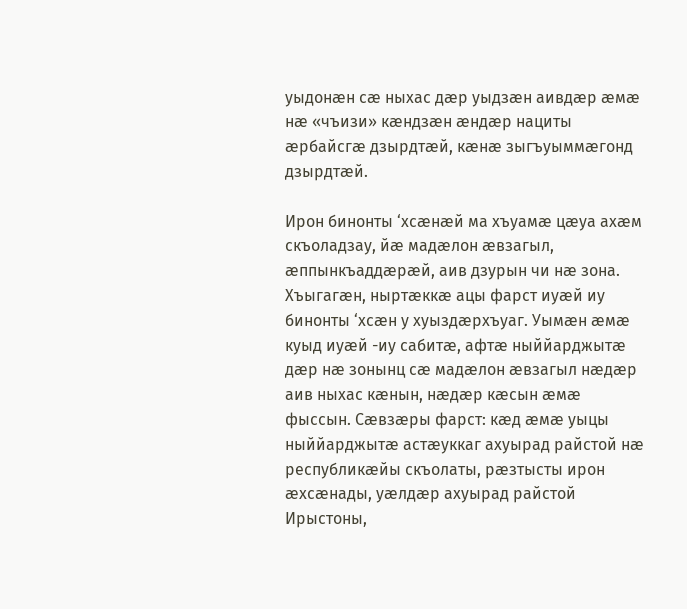уыдонæн сæ ныхас дæр уыдзæн аивдæр æмæ нæ «чъизи» кæндзæн æндæр нациты æрбайсгæ дзырдтæй, кæнæ зыгъуыммæгонд дзырдтæй.

Ирон бинонты ‘хсæнæй ма хъуамæ цæуа ахæм скъоладзау, йæ мадæлон æвзагыл, æппынкъаддæрæй, аив дзурын чи нæ зона. Хъыгагæн, ныртæккæ ацы фарст иуæй иу бинонты ‘хсæн у хуыздæрхъуаг. Уымæн æмæ куыд иуæй -иу сабитæ, афтæ ныййарджытæ дæр нæ зонынц сæ мадæлон æвзагыл нæдæр аив ныхас кæнын, нæдæр кæсын æмæ фыссын. Сæвзæры фарст: кæд æмæ уыцы ныййарджытæ астæуккаг ахуырад райстой нæ республикæйы скъолаты, рæзтысты ирон æхсæнады, уæлдæр ахуырад райстой Ирыстоны,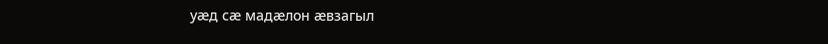уæд сæ мадæлон æвзагыл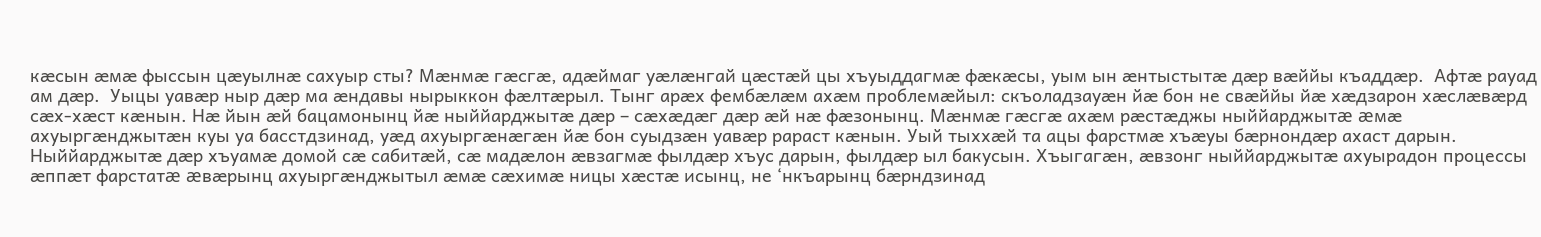кæсын æмæ фыссын цæуылнæ сахуыр сты? Мæнмæ гæсгæ, адæймаг уæлæнгай цæстæй цы хъуыддагмæ фæкæсы, уым ын æнтыстытæ дæр вæййы къаддæр.  Афтæ рауад ам дæр.  Уыцы уавæр ныр дæр ма æндавы нырыккон фæлтæрыл. Тынг арæх фембæлæм ахæм проблемæйыл: скъоладзауæн йæ бон не свæййы йæ хæдзарон хæслæвæрд сæх-хæст кæнын. Нæ йын æй бацамонынц йæ ныййарджытæ дæр – сæхæдæг дæр æй нæ фæзонынц. Мæнмæ гæсгæ ахæм рæстæджы ныййарджытæ æмæ ахуыргæнджытæн куы уа басстдзинад, уæд ахуыргæнæгæн йæ бон суыдзæн уавæр рараст кæнын. Уый тыххæй та ацы фарстмæ хъæуы бæрнондæр ахаст дарын. Ныййарджытæ дæр хъуамæ домой сæ сабитæй, сæ мадæлон æвзагмæ фылдæр хъус дарын, фылдæр ыл бакусын. Хъыгагæн, æвзонг ныййарджытæ ахуырадон процессы æппæт фарстатæ æвæрынц ахуыргæнджытыл æмæ сæхимæ ницы хæстæ исынц, не ‘нкъарынц бæрндзинад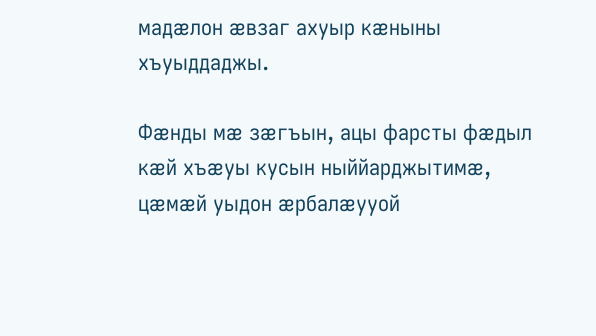мадæлон æвзаг ахуыр кæныны хъуыддаджы.

Фæнды мæ зæгъын, ацы фарсты фæдыл кæй хъæуы кусын ныййарджытимæ, цæмæй уыдон æрбалæууой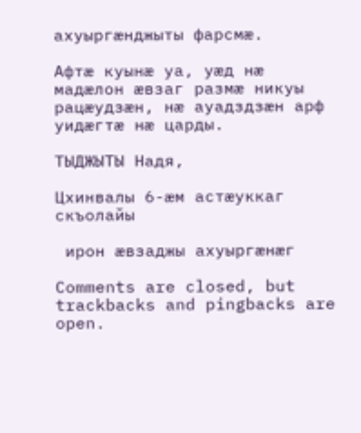ахуыргæнджыты фарсмæ.

Афтæ куынæ уа, уæд нæ мадæлон æвзаг размæ никуы рацæудзæн, нæ ауадздзæн арф уидæгтæ нæ царды.

ТЫДЖЫТЫ Надя,

Цхинвалы 6-æм астæуккаг скъолайы

 ирон æвзаджы ахуыргæнæг

Comments are closed, but trackbacks and pingbacks are open.